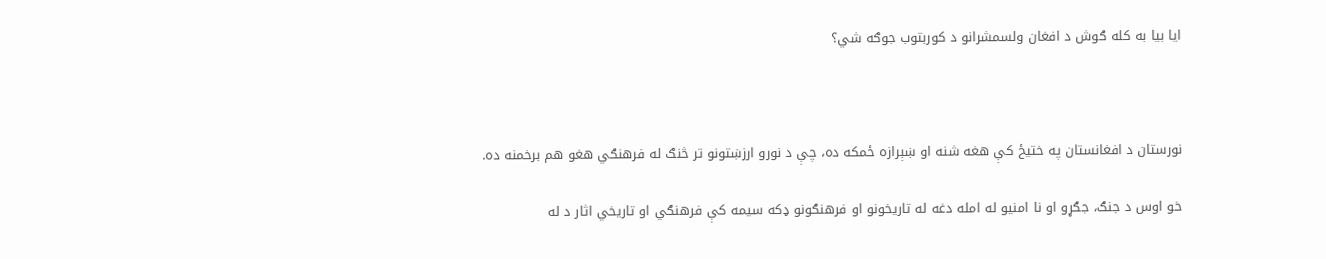ایا بیا به کله ګوش د افغان ولسمشرانو د کوربتوب جوګه شي؟



نورستان د افغانستان په ختیځ کې هغه شنه او ښېرازه ځمکه ده، چې د نورو ارزښتونو تر څنګ له فرهنګي هغو هم برخمنه ده.

خو اوس د جنګ، جګړو او نا امنیو له امله دغه له تاریخونو او فرهنګونو ډکه سیمه کې فرهنګي او تاريخي اثار د له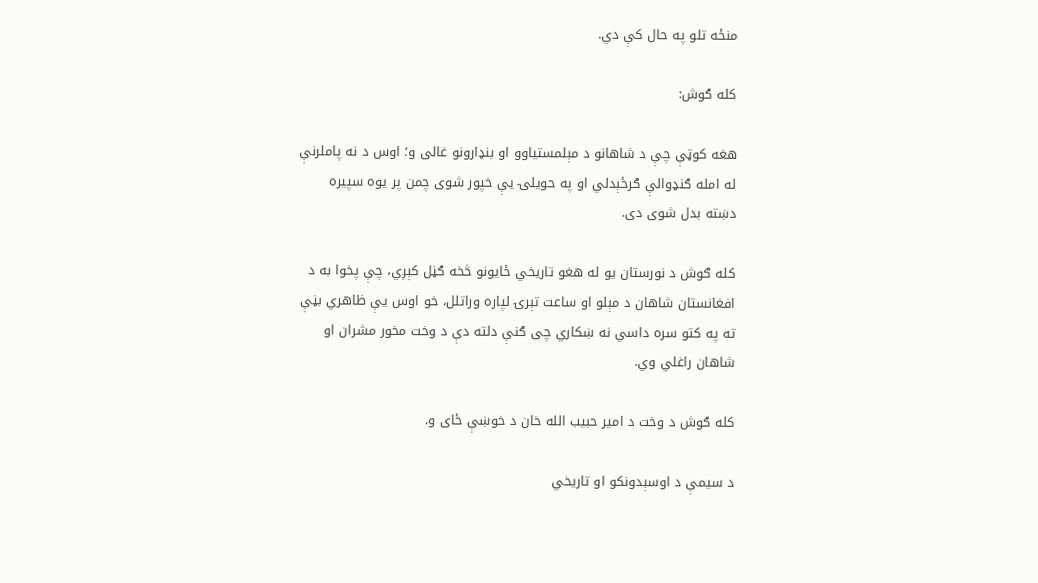منځه تلو په حال کې دي.

کله ګوش:

هغه کوټې چې د شاهانو د مېلمستیاوو او بنډارونو غالی و؛ اوس د نه پاملرنې له امله ګنډوالې ګرځېدلي او په حویلۍ یې خپور شوی چمن پر یوه سپیره دښته بدل شوی دی.

کله ګوش د نورستان یو له هغو تاریخي ځایونو څخه ګڼل کېږي، چې پخوا به د افغانستان شاهان د مېلو او ساعت تېرۍ لپاره وراتلل، خو اوس یې ظاهري بڼې ته په کتو سره داسي نه ښکاري چی ګنې دلته دې د وخت مخور مشران او شاهان راغلي وي.

کله ګوش د وخت د امیر حبیب الله خان د خوښې ځای و.

د سیمې د اوسېدونکو او تاریخي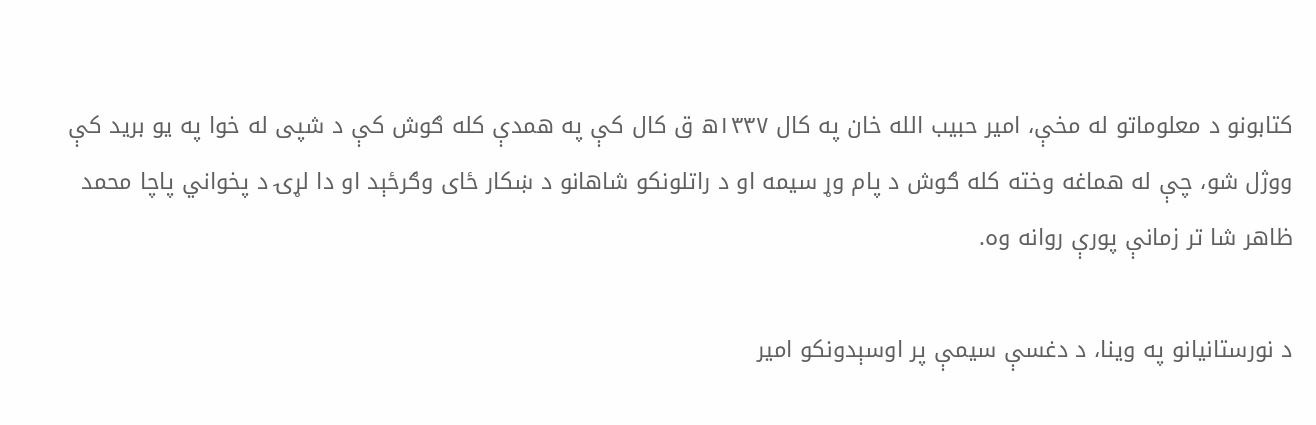کتابونو د معلوماتو له مخې، امیر حبیب الله خان په کال ۱۳۳۷ه ق کال کې په همدې کله ګوش کې د شپی له خوا په یو برید کې ووژل شو، چې له هماغه وخته کله ګوش د پام وړ سیمه او د راتلونکو شاهانو د ښکار ځای وګرځېد او دا لړۍ د پخواني پاچا محمد ظاهر شا تر زمانې پورې روانه وه.

د نورستانیانو په وینا، د دغسې سیمې پر اوسېدونکو امیر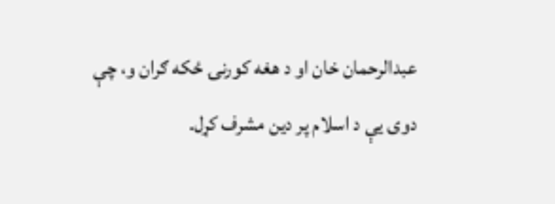عبدالرحمان خان او د هغه کورنۍ ځکه ګران و، چې دوی یې د اسلام پر دین مشرف کړل.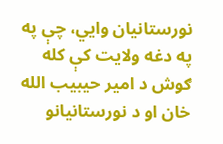نورستانیان وايي، چې په په دغه ولایت کې کله ګوش د امیر حیبیب الله خان او د نورستانیانو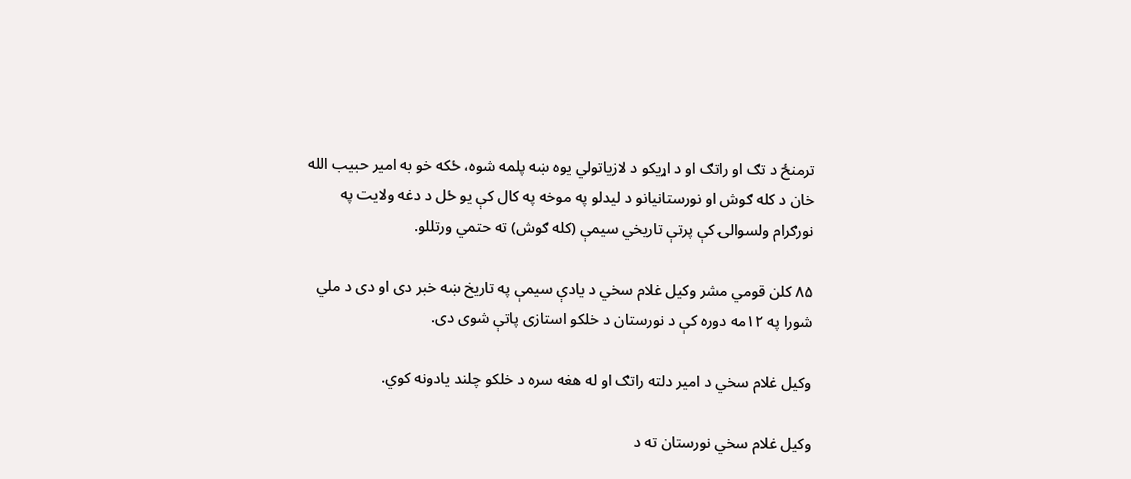ترمنځ د تګ او راتګ او د اړیکو د لازیاتولي یوه ښه پلمه شوه، ځکه خو به امیر حبیب الله خان د کله ګوش او نورستانیانو د لیدلو په موخه په کال کې یو ځل د دغه ولایت په نورګرام ولسوالۍ کې پرتې تاریخي سیمې (کله ګوش) ته حتمي ورتللو.

۸۵ کلن قومي مشر وکیل غلام سخي د یادې سیمې په تاریخ ښه خبر دی او دی د ملي شورا په ۱۲مه دوره کې د نورستان د خلکو استازی پاتې شوی دی.

وکیل غلام سخي د امیر دلته راتګ او له هغه سره د خلکو چلند یادونه کوي.

وکیل غلام سخي نورستان ته د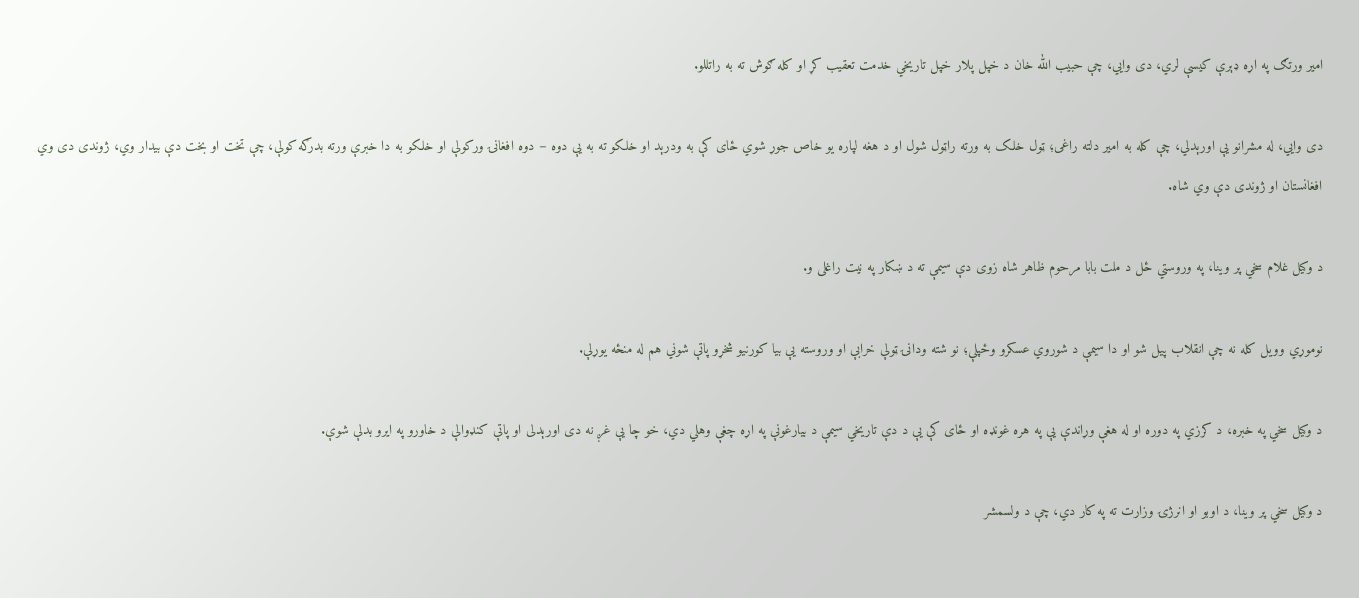امیر ورتګ په اړه ډېرې کیسې لري، دی وايي، چې حبیب الله خان د خپل پلار خپل تاریخي خدمت تعقیب کړ او کله ګوش ته به راتللو.

دی وايي، له مشرانو یې اورېدلي، چې کله به امیر دلته راغی؛ ټول خلک به ورته راټول شول او د هغه لپاره یو خاص جوړ شوي ځای کې به ودرېد او خلکو ته به یې دوه – دوه افغانۍ ورکولې او خلکو به دا خبرې ورته بدرګه کولې، چې تخت او بخت دې بیدار وي، ژوندی دی وي افغانستان او ژوندی دې وي شاه.

د وکیل غلام سخي پر وینا، په وروستي ځل د ملت بابا مرحوم ظاهر شاه زوی دې سیمې ته د ښکار په نیت راغلی و.

نوموړي وویل کله نه چې انقلاب پیل شو او دا سیمې د شوروي عسکرو وځپلې؛ نو شته ودانۍ ټولې خرابې او وروسته یې بیا کورنیو شخړو پاتې شوني هم له منځه یوړلې.

د وکیل سخي په خبره، د کرزي په دوره او له هغې وړاندې یې په هره غونډه او ځای کې یې د دې تاریخي سیمې د بیارغونې په اړه چغې وهلي دي، خو چا یې غږ نه دی اورېدلی او پاتې کنډوالې د خاورو په ایرو بدلې شوې.

د وکیل سخي پر وینا، د اوبو او انرژۍ وزارت ته په کار دي، چې د ولسمشر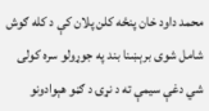محمد داود خان پنځه کلن پلان کې د کله ګوش شامل شوی برېښنا بند په جوړولو سره کولی شي دغې سیمې ته د نړۍ د ګڼو هېوادونو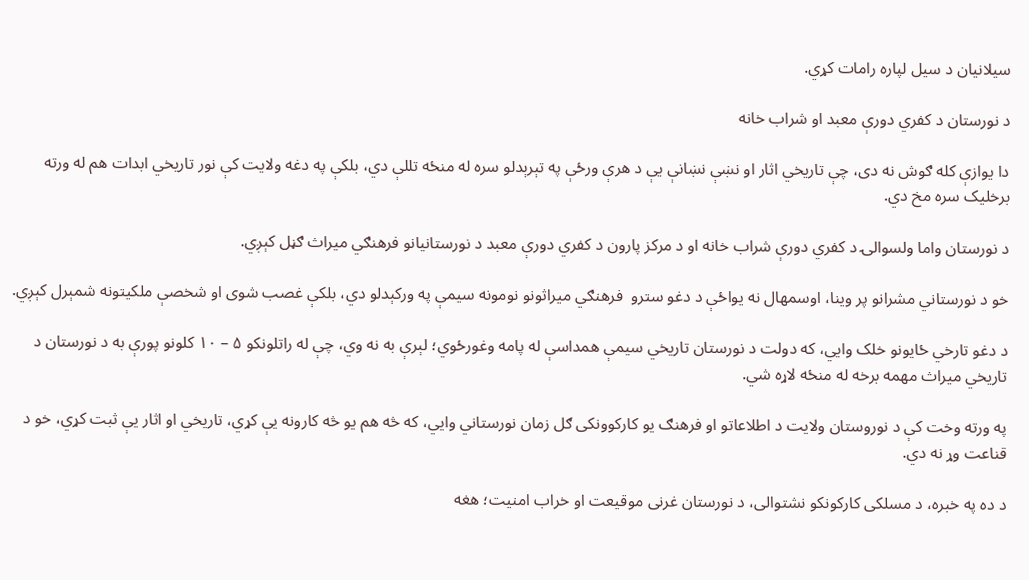سیلانیان د سیل لپاره رامات کړي.

د نورستان د کفري دورې معبد او شراب خانه

دا یوازې کله ګوش نه دی، چې تاریخي اثار او نښې نښانې يې د هرې ورځې په تېرېدلو سره له منځه تللې دي، بلکې په دغه ولایت کې نور تاریخي ابدات هم له ورته برخلیک سره مخ دي.

د نورستان واما ولسوالۍ د کفري دورې شراب خانه او د مرکز پارون د کفري دورې معبد د نورستانیانو فرهنګي میراث ګڼل کېږي.

خو د نورستاني مشرانو پر وینا، اوسمهال نه یواځې د دغو سترو  فرهنګي میراثونو نومونه سیمې په ورکېدلو دي، بلکې غصب شوی او شخصې ملکیتونه شمېرل کېږي.

د دغو تارخي ځایونو خلک وايي، که دولت د نورستان تاریخي سیمې همداسې له پامه وغورځوي؛ لېرې به نه وي، چې له راتلونکو ۵ – ۱۰ کلونو پورې به د نورستان د تاریخي میراث مهمه برخه له منځه لاړه شي.

په ورته وخت کې د نوروستان ولایت د اطلاعاتو او فرهنګ یو کارکوونکی ګل زمان نورستاني وايي، که څه هم یو څه کارونه یې کړي، تاریخي او اثار یې ثبت کړي، خو د قناعت وړ نه دي.

د ده په خبره، د مسلکی کارکونکو نشتوالی، د نورستان غرنی موقیعت او خراب امنیت؛ هغه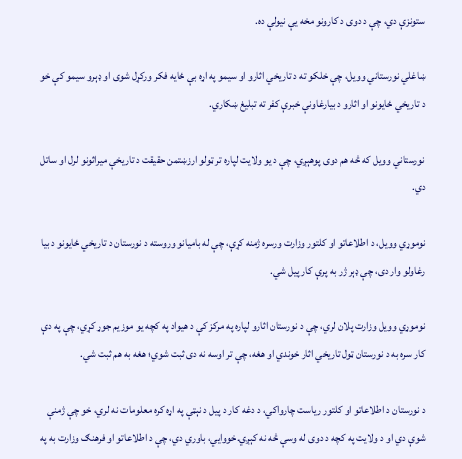ستونزې دي، چې د دوی د کارونو مخه یې نیولې ده.

ښاغلي نورستاني وویل، چې خلکو ته د تاریخي اثارو او سیمو په اړه بې ځایه فکر ورکړل شوی او ډېرو سیمو کې خو د تاریخي ځایونو او اثارو د بیارغاونې خبرې کفر ته تبلیغ ښکاري.

نورستاني وویل که څه هم دوی پوهېږي، چې د یو ولایت لپاره تر ټولو ارزښتمن حقیقت د تاریخې میراثونو لرل او ساتل دي.

نوموړي وویل، د اطلاعاتو او کلتور وزارت ورسره ژمنه کړې، چې له بامیانو وروسته د نورستان د تاریخي ځایونو د بیا رغاولو وار دی، چې ډېر ژر به پرې کار پیل شي.

نوموړي وویل وزارت پلان لري، چې د نورستان اثارو لپاره په مرکز کې د هیواد په کچه یو موزیم جوړ کړي، چې په دې کار سره به د نورستان ټول تاریخي اثار خوندي او هغه، چې تر اوسه نه دی ثبت شوي؛ هغه به هم ثبت شي.

د نورستان د اطلاعاتو او کلتور ریاست چارواکي، د دغه کار د پیل د نېټې په اړه کره معلومات نه لري، خو چې ژمنې شوې دي او د ولایت په کچه د دوی له وسې څه نه کېږي.خووایي، باوري دي، چې د اطلاعاتو او فرهنګ وزارت به په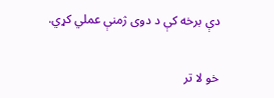دې برخه کې د دوی ژمنې عملي کړي.

خو لا تر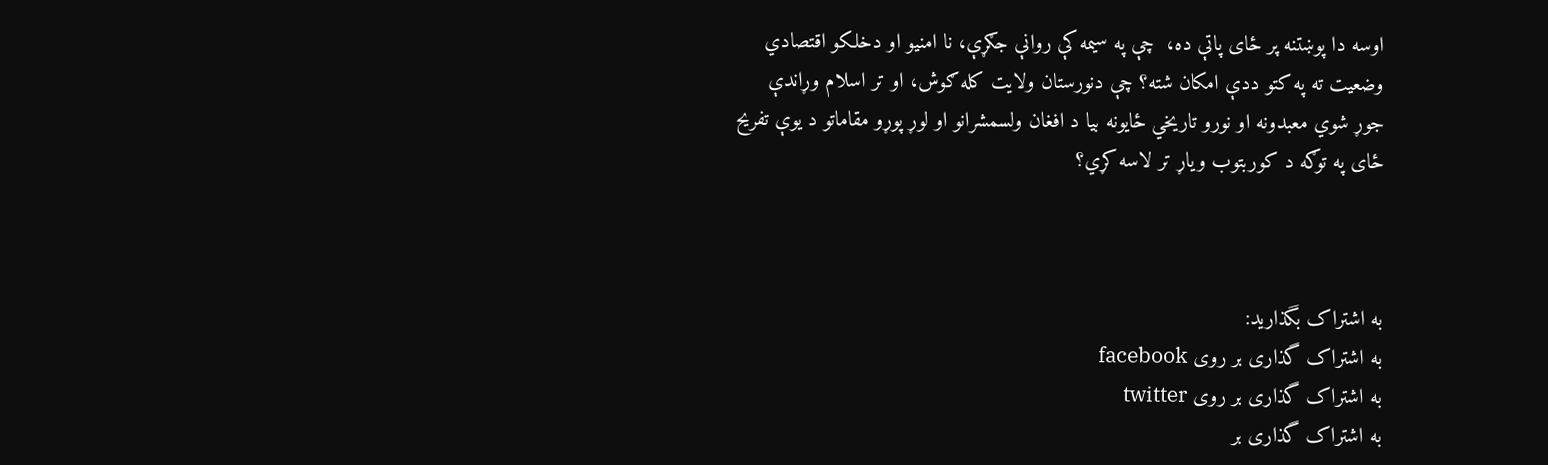اوسه دا پوښتنه پر ځای پاتې ده،  چې په سیمه کې روانې جګړې، نا امنیو او دخلکو اقتصادي وضعیت ته په کتو ددې امکان شته؟ چې دنورستان ولایت کله ګوش، او تر اسلام وړاندې جوړ شوي معبدونه او نورو تاريخي ځايونه بیا د افغان ولسمشرانو او لوړ پوړو مقاماتو د یوې تفریح ځای په توګه د کوربتوب ویاړ تر لاسه کړي؟



به اشتراک بگذارید:
به اشتراک گذاری بر روی facebook
به اشتراک گذاری بر روی twitter
به اشتراک گذاری بر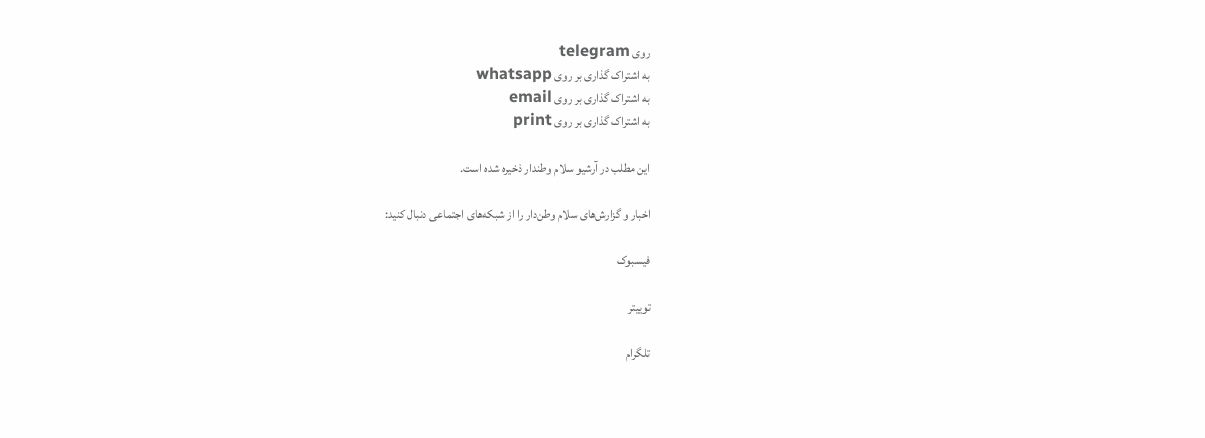روی telegram
به اشتراک گذاری بر روی whatsapp
به اشتراک گذاری بر روی email
به اشتراک گذاری بر روی print

این مطلب در آرشیو سلام وطندار ذخیره شده است.

اخبار و گزارش‌های سلام وطن‌دار را از شبکه‌های اجتماعی دنبال کنید:

فیسبوک

توییتر

تلگرام